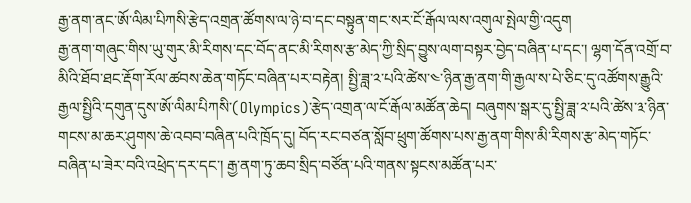རྒྱ་ནག་ནང་ཨོ་ལིམ་པིཀསི་རྩེད་འགྲན་ཚོགས་ལ་ཉེ་བ་དང་བསྟུན་གང་སར་ངོ་རྒོལ་ལས་འགུལ་སྤེལ་གྱི་འདུག
རྒྱ་ནག་གཞུང་གིས་ཡུ་གུར་མི་རིགས་དང་བོད་ནང་མི་རིགས་རྩ་མེད་ཀྱི་སྲིད་བྱུས་ལག་བསྟར་བྱེད་བཞིན་པ་དང་། ལྷག་དོན་འགྲོ་བ་མིའི་ཐོབ་ཐང་རྡོག་རོལ་ཚབས་ཆེན་གཏོང་བཞིན་པར་བརྟེན། སྤྱི་ཟླ་༢་པའི་ཚེས་༤་ཉིན་རྒྱ་ནག་གི་རྒྱལ་ས་པེ་ཅིང་དུ་འཚོགས་རྒྱུའི་རྒྱལ་སྤྱིའི་དགུན་དུས་ཨོ་ལིམ་པིཀསི་(Olympics)་རྩེད་འགྲན་ལ་ངོ་རྒོལ་མཚོན་ཆེད། བཞུགས་སྒར་དུ་སྤྱི་ཟླ་༢་པའི་ཚེས་༣་ཉིན་གངས་མ་ཆར་ཤུགས་ཆེ་འབབ་བཞིན་པའི་ཁྲོད་དུ། བོད་རང་བཙན་སློབ་ཕྲུག་ཚོགས་པས་རྒྱ་ནག་གིས་མི་རིགས་རྩ་མེད་གཏོང་བཞིན་པ་ཟེར་བའི་འཕྲེད་དར་དང་། རྒྱ་ནག་ཏུ་ཆབ་སྲིད་བཙོན་པའི་གནས་སྟངས་མཚོན་པར་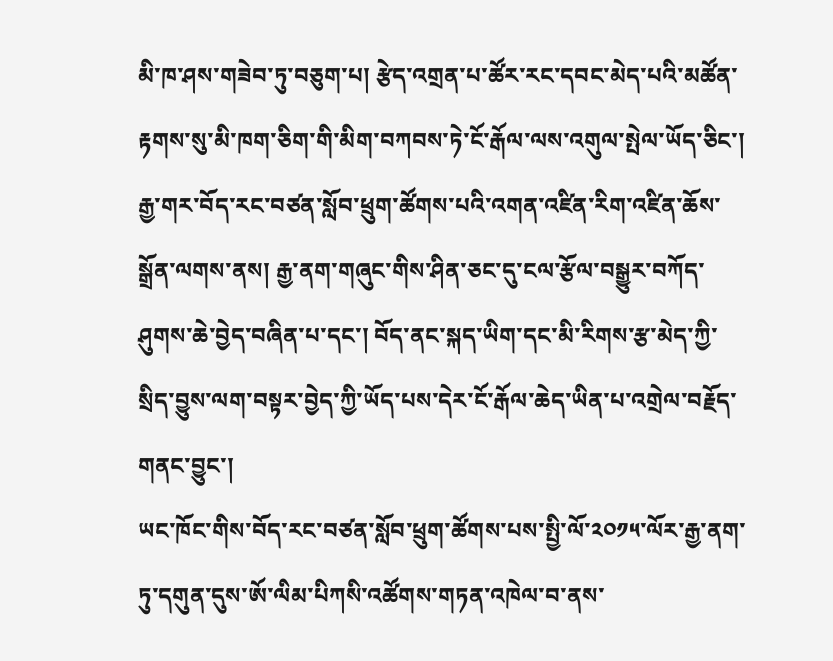མི་ཁ་ཤས་གཟེབ་ཏུ་བཅུག་པ། རྩེད་འགྲན་པ་ཚོར་རང་དབང་མེད་པའི་མཚོན་རྟགས་སུ་མི་ཁག་ཅིག་གི་མིག་བཀབས་ཏེ་ངོ་རྒོལ་ལས་འགུལ་སྤེལ་ཡོད་ཅིང་། རྒྱ་གར་བོད་རང་བཙན་སློབ་ཕྲུག་ཚོགས་པའི་འགན་འཛིན་རིག་འཛིན་ཆོས་སྒྲོན་ལགས་ནས། རྒྱ་ནག་གཞུང་གིས་ཤིན་ཅང་དུ་ངལ་རྩོལ་བསྒྱུར་བཀོད་ཤུགས་ཆེ་བྱེད་བཞིན་པ་དང་། བོད་ནང་སྐད་ཡིག་དང་མི་རིགས་རྩ་མེད་ཀྱི་སྲིད་བྱུས་ལག་བསྟར་བྱེད་ཀྱི་ཡོད་པས་དེར་ངོ་རྒོལ་ཆེད་ཡིན་པ་འགྲེལ་བརྗོད་གནང་བྱུང་།
ཡང་ཁོང་གིས་བོད་རང་བཙན་སློབ་ཕྲུག་ཚོགས་པས་སྤྱི་ལོ་༢༠༡༥་ལོར་རྒྱ་ནག་ཏུ་དགུན་དུས་ཨོ་ལིམ་པིཀསི་འཚོགས་གཏན་འཁེལ་བ་ནས་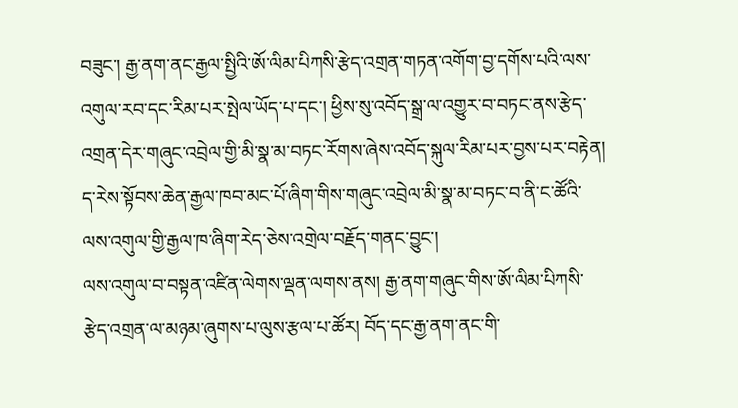བཟུང་། རྒྱ་ནག་ནང་རྒྱལ་སྤྱིའི་ཨོ་ལིམ་པིཀསི་རྩེད་འགྲན་གཏན་འགོག་བྱ་དགོས་པའི་ལས་འགུལ་རབ་དང་རིམ་པར་སྤེལ་ཡོད་པ་དང་། ཕྱིས་སུ་འབོད་སྒྲ་ལ་འགྱུར་བ་བཏང་ནས་རྩེད་འགྲན་དེར་གཞུང་འབྲེལ་གྱི་མི་སྣ་མ་བཏང་རོགས་ཞེས་འབོད་སྐུལ་རིམ་པར་བྱས་པར་བརྟེན། ད་རེས་སྟོབས་ཆེན་རྒྱལ་ཁབ་མང་པོ་ཞིག་གིས་གཞུང་འབྲེལ་མི་སྣ་མ་བཏང་བ་ནི་ང་ཚོའི་ལས་འགུལ་གྱི་རྒྱལ་ཁ་ཞིག་རེད་ཅེས་འགྲེལ་བརྗོད་གནང་བྱུང་།
ལས་འགུལ་བ་བསྟན་འཛིན་ལེགས་ལྡན་ལགས་ནས། རྒྱ་ནག་གཞུང་གིས་ཨོ་ལིམ་པིཀསི་རྩེད་འགྲན་ལ་མཉམ་ཞུགས་པ་ལུས་རྩལ་པ་ཚོར། བོད་དང་རྒྱ་ནག་ནང་གི་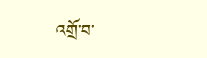འགྲོ་བ་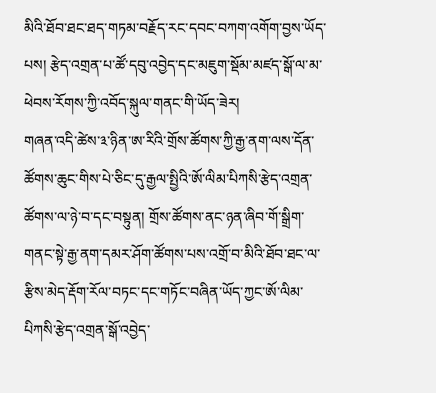མིའི་ཐོབ་ཐང་ཐད་གཏམ་བརྗོད་རང་དབང་བཀག་འགོག་བྱས་ཡོད་པས། རྩེད་འགྲན་པ་ཚོ་དབུ་འབྱེད་དང་མཇུག་སྡོམ་མཛད་སྒོ་ལ་མ་ཕེབས་རོགས་ཀྱི་འབོད་སྐུལ་གནང་གི་ཡོད་ཟེར།
གཞན་འདི་ཚེས་༣་ཉིན་ཨ་རིའི་གྲོས་ཚོགས་ཀྱི་རྒྱ་ནག་ལས་དོན་ཚོགས་ཆུང་གིས་པེ་ཅིང་དུ་རྒྱལ་སྤྱིའི་ཨོ་ལིམ་པིཀསི་རྩེད་འགྲན་ཚོགས་ལ་ཉེ་བ་དང་བསྟུན། གྲོས་ཚོགས་ནང་ཉན་ཞིབ་གོ་སྒྲིག་གནང་སྟེ་རྒྱ་ནག་དམར་ཤོག་ཚོགས་པས་འགྲོ་བ་མིའི་ཐོབ་ཐང་ལ་རྩིས་མེད་རྡོག་རོལ་བཏང་དང་གཏོང་བཞིན་ཡོད་ཀྱང་ཨོ་ལིམ་པིཀསི་རྩེད་འགྲན་སྒོ་འབྱེད་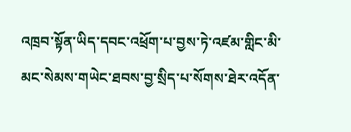འཁྲབ་སྟོན་ཡིད་དབང་འཕྲོག་པ་བྱས་ཏེ་འཛམ་གླིང་མི་མང་སེམས་གཡེང་ཐབས་བྱ་སྲིད་པ་སོགས་ཐེར་འདོན་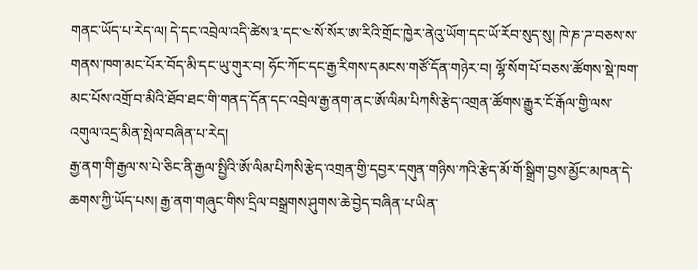གནང་ཡོད་པ་རེད་ལ། དེ་དང་འབྲེལ་འདི་ཚེས་༣་དང་༤་སོ་སོར་ཨ་རིའི་གྲོང་ཁྱེར་ནེའུ་ཡོག་དང་ཡོ་རོབ་སུད་སུ། ཁེ་ཎ་ཌ་བཅས་ས་གནས་ཁག་མང་པོར་བོད་མི་དང་ཡུ་གུར་བ། ཧོང་ཀོང་དང་རྒྱ་རིགས་དམངས་གཙོ་དོན་གཉེར་བ། ལྷོ་སོག་པོ་བཅས་ཚོགས་སྡེ་ཁག་མང་པོས་འགྲོ་བ་མིའི་ཐོབ་ཐང་གི་གནད་དོན་དང་འབྲེལ་རྒྱ་ནག་ནང་ཨོ་ལིམ་པིཀསི་རྩེད་འགྲན་ཚོགས་རྒྱུར་ངོ་རྒོལ་གྱི་ལས་འགུལ་འདྲ་མིན་སྤེལ་བཞིན་པ་རེད།
རྒྱ་ནག་གི་རྒྱལ་ས་པེ་ཅིང་ནི་རྒྱལ་སྤྱིའི་ཨོ་ལིམ་པིཀསི་རྩེད་འགྲན་གྱི་དབྱར་དགུན་གཉིས་ཀའི་རྩེད་མོ་གོ་སྒྲིག་བྱས་མྱོང་མཁན་དེ་ཆགས་ཀྱི་ཡོད་པས། རྒྱ་ནག་གཞུང་གིས་དྲིལ་བསྒྲགས་ཤུགས་ཆེ་བྱེད་བཞིན་པ་ཡིན་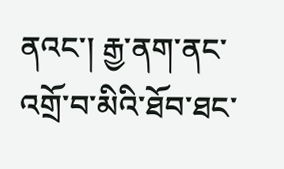ནའང་། རྒྱ་ནག་ནང་འགྲོ་བ་མིའི་ཐོབ་ཐང་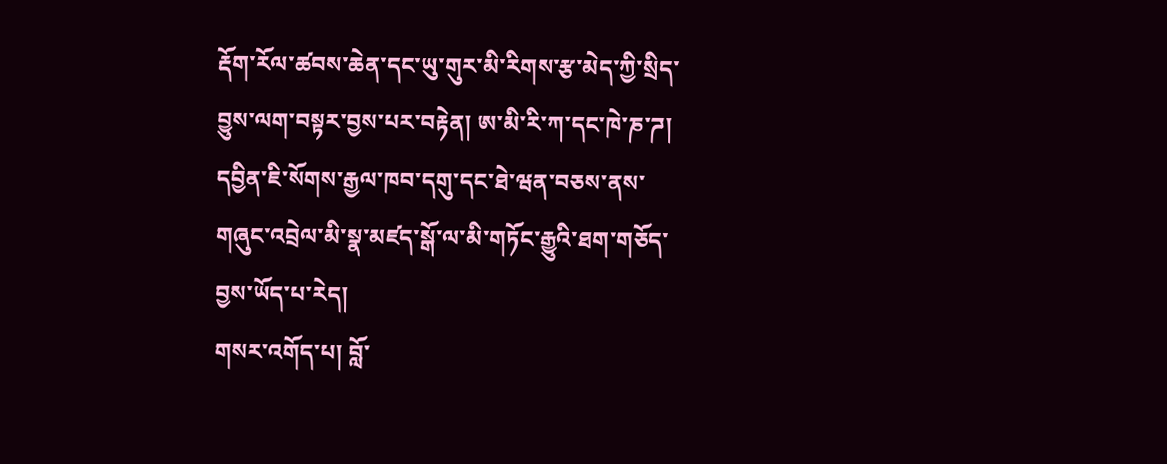རྡོག་རོལ་ཚབས་ཆེན་དང་ཡུ་གུར་མི་རིགས་རྩ་མེད་ཀྱི་སྲིད་བྱུས་ལག་བསྟར་བྱས་པར་བརྟེན། ཨ་མི་རི་ཀ་དང་ཁེ་ཎ་ཌ། དབྱིན་ཇི་སོགས་རྒྱལ་ཁབ་དགུ་དང་ཐེ་ཝན་བཅས་ནས་གཞུང་འབྲེལ་མི་སྣ་མཛད་སྒོ་ལ་མི་གཏོང་རྒྱུའི་ཐག་གཅོད་བྱས་ཡོད་པ་རེད།
གསར་འགོད་པ། བློ་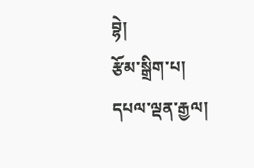བྷེ།
རྩོམ་སྒྲིག་པ། དཔལ་ལྡན་རྒྱལ།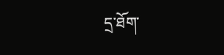དྲ་ཐོག་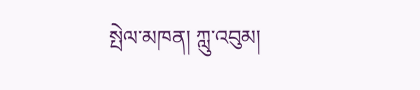སྤེལ་མཁན། ཀླུ་འབུམ།